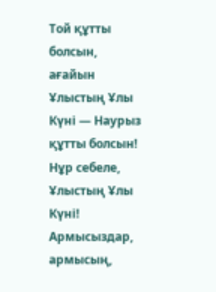Той құтты болсын, ағайын
Ұлыстың Ұлы Күні — Наурыз құтты болсын!
Нұр себеле, Ұлыстың Ұлы Күні! Армысыздар, армысың,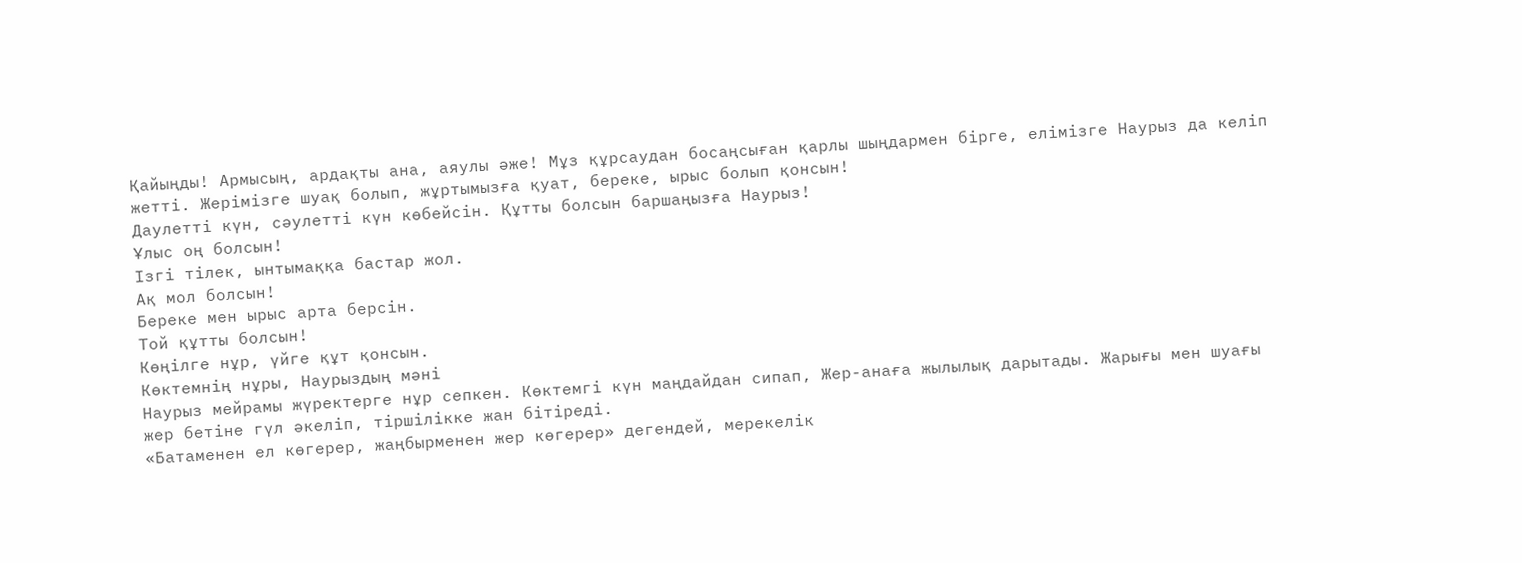Қайыңды! Армысың, ардақты ана, аяулы әже! Мұз құрсаудан босаңсыған қарлы шыңдармен бірге, елімізге Наурыз да келіп жетті. Жерімізге шуақ болып, жұртымызға қуат, береке, ырыс болып қонсын!
Даулетті күн, сәулетті күн көбейсін. Құтты болсын баршаңызға Наурыз!
Ұлыс оң болсын!
Ізгі тілек, ынтымаққа бастар жол.
Ақ мол болсын!
Береке мен ырыс арта берсін.
Той құтты болсын!
Көңілге нұр, үйге құт қонсын.
Көктемнің нұры, Наурыздың мәні
Наурыз мейрамы жүректерге нұр сепкен. Көктемгі күн маңдайдан сипап, Жер-анаға жылылық дарытады. Жарығы мен шуағы жер бетіне гүл әкеліп, тіршілікке жан бітіреді.
«Батаменен ел көгерер, жаңбырменен жер көгерер» дегендей, мерекелік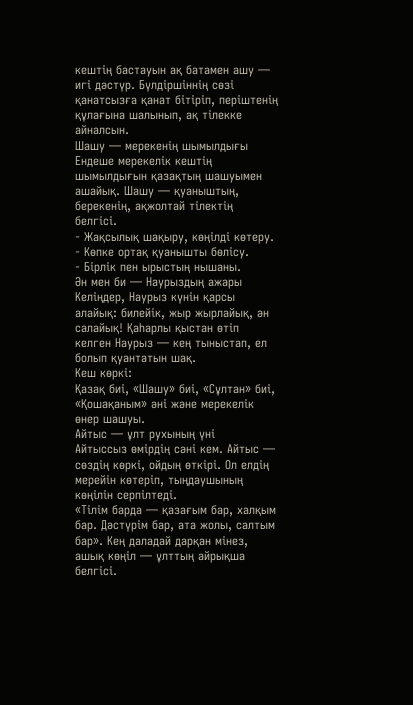кештің бастауын ақ батамен ашу — игі дәстүр. Бүлдіршіннің сөзі қанатсызға қанат бітіріп, періштенің құлағына шалынып, ақ тілекке айналсын.
Шашу — мерекенің шымылдығы
Ендеше мерекелік кештің шымылдығын қазақтың шашуымен ашайық. Шашу — қуаныштың, берекенің, ақжолтай тілектің белгісі.
- Жақсылық шақыру, көңілді көтеру.
- Көпке ортақ қуанышты бөлісу.
- Бірлік пен ырыстың нышаны.
Ән мен би — Наурыздың ажары
Келіңдер, Наурыз күнін қарсы алайық: билейік, жыр жырлайық, ән салайық! Қаһарлы қыстан өтіп келген Наурыз — кең тыныстап, ел болып қуантатын шақ.
Кеш көркі:
Қазақ биі, «Шашу» биі, «Сұлтан» биі, «Қошақаным» әні және мерекелік өнер шашуы.
Айтыс — ұлт рухының үні
Айтыссыз өмірдің сәні кем. Айтыс — сөздің көркі, ойдың өткірі. Ол елдің мерейін көтеріп, тыңдаушының көңілін серпілтеді.
«Тілім барда — қазағым бар, халқым бар. Дәстүрім бар, ата жолы, салтым бар». Кең даладай дарқан мінез, ашық көңіл — ұлттың айрықша белгісі.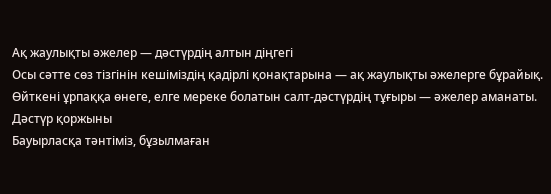Ақ жаулықты әжелер — дәстүрдің алтын діңгегі
Осы сәтте сөз тізгінін кешіміздің қадірлі қонақтарына — ақ жаулықты әжелерге бұрайық. Өйткені ұрпаққа өнеге, елге мереке болатын салт-дәстүрдің тұғыры — әжелер аманаты.
Дәстүр қоржыны
Бауырласқа тәнтіміз, бұзылмаған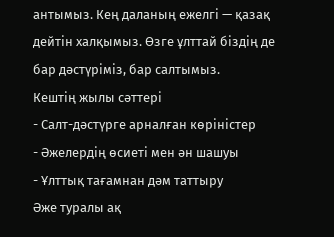антымыз. Кең даланың ежелгі — қазақ дейтін халқымыз. Өзге ұлттай біздің де бар дәстүріміз, бар салтымыз.
Кештің жылы сәттері
- Салт-дәстүрге арналған көріністер
- Әжелердің өсиеті мен ән шашуы
- Ұлттық тағамнан дәм таттыру
Әже туралы ақ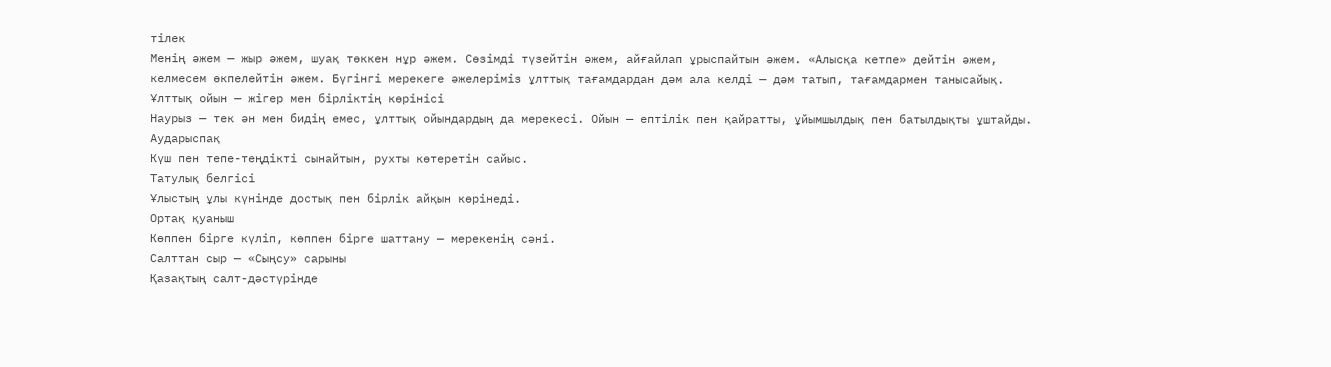тілек
Менің әжем — жыр әжем, шуақ төккен нұр әжем. Сөзімді түзейтін әжем, айғайлап ұрыспайтын әжем. «Алысқа кетпе» дейтін әжем, келмесем өкпелейтін әжем. Бүгінгі мерекеге әжелеріміз ұлттық тағамдардан дәм ала келді — дәм татып, тағамдармен танысайық.
Ұлттық ойын — жігер мен бірліктің көрінісі
Наурыз — тек ән мен бидің емес, ұлттық ойындардың да мерекесі. Ойын — ептілік пен қайратты, ұйымшылдық пен батылдықты ұштайды.
Аударыспақ
Күш пен тепе-теңдікті сынайтын, рухты көтеретін сайыс.
Татулық белгісі
Ұлыстың ұлы күнінде достық пен бірлік айқын көрінеді.
Ортақ қуаныш
Көппен бірге күліп, көппен бірге шаттану — мерекенің сәні.
Салттан сыр — «Сыңсу» сарыны
Қазақтың салт-дәстүрінде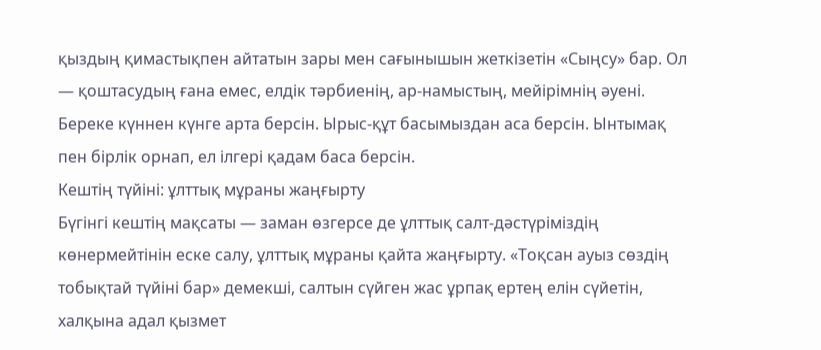қыздың қимастықпен айтатын зары мен сағынышын жеткізетін «Сыңсу» бар. Ол — қоштасудың ғана емес, елдік тәрбиенің, ар-намыстың, мейірімнің әуені.
Береке күннен күнге арта берсін. Ырыс-құт басымыздан аса берсін. Ынтымақ пен бірлік орнап, ел ілгері қадам баса берсін.
Кештің түйіні: ұлттық мұраны жаңғырту
Бүгінгі кештің мақсаты — заман өзгерсе де ұлттық салт-дәстүріміздің көнермейтінін еске салу, ұлттық мұраны қайта жаңғырту. «Тоқсан ауыз сөздің тобықтай түйіні бар» демекші, салтын сүйген жас ұрпақ ертең елін сүйетін, халқына адал қызмет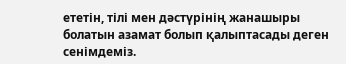ететін, тілі мен дәстүрінің жанашыры болатын азамат болып қалыптасады деген сенімдеміз.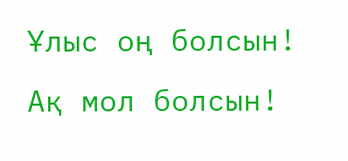Ұлыс оң болсын! Ақ мол болсын!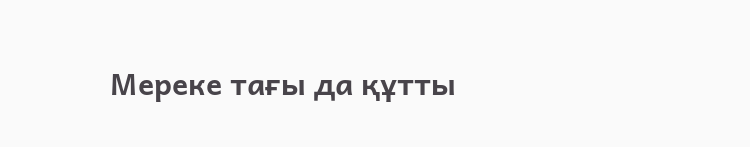Мереке тағы да құтты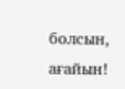болсын, ағайын!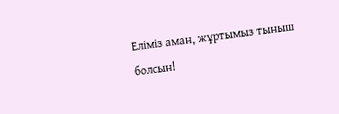Еліміз аман, жұртымыз тыныш болсын!